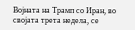Војната на Трамп со Иран, во својата трета недела, се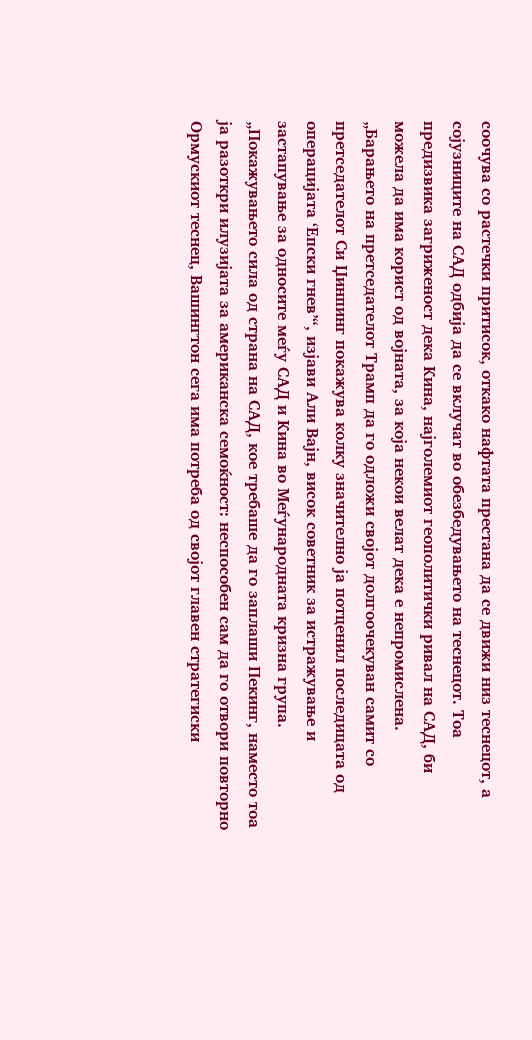соочува со растечки притисок, откако нафтата престана да се движи низ теснецот, а сојузниците на САД одбија да се вклучат во обезбедувањето на теснецот. Тоа предизвика загриженост дека Кина, најголемиот геополитички ривал на САД, би можела да има корист од војната, за која некои велат дека е непромислена.
„Барањето на претседателот Трамп да го одложи својот долгоочекуван самит со претседателот Си Џинпинг покажува колку значително ја потценил последицата од операцијата ‘Епски гнев’“, изјави Али Вајн, висок советник за истражување и застапување за односите меѓу САД и Кина во Меѓународната кризна група. „Покажувањето сила од страна на САД, кое требаше да го заплаши Пекинг, наместо тоа ја разоткри илузијата за американска семоќност: неспособен сам да го отвори повторно Ормускиот теснец, Вашингтон сега има потреба од својот главен стратегиски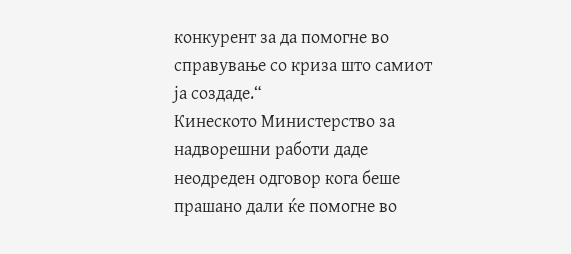конкурент за да помогне во справување со криза што самиот ја создаде.“
Кинеското Министерство за надворешни работи даде неодреден одговор кога беше прашано дали ќе помогне во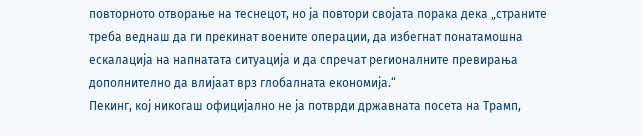повторното отворање на теснецот, но ја повтори својата порака дека „страните треба веднаш да ги прекинат воените операции, да избегнат понатамошна ескалација на напнатата ситуација и да спречат регионалните превирања дополнително да влијаат врз глобалната економија.“
Пекинг, кој никогаш официјално не ја потврди државната посета на Трамп,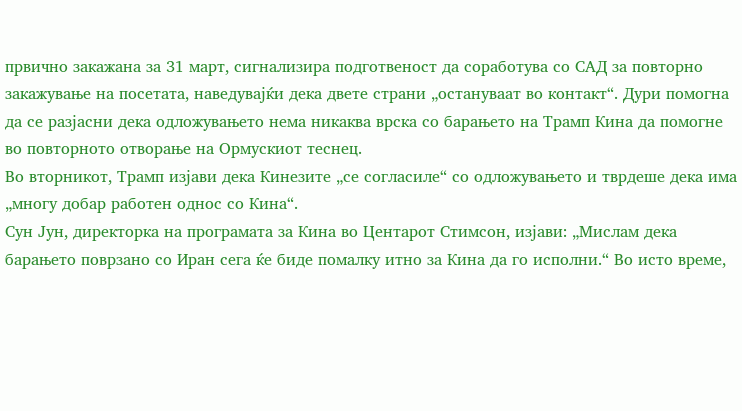првично закажана за 31 март, сигнализира подготвеност да соработува со САД за повторно закажување на посетата, наведувајќи дека двете страни „остануваат во контакт“. Дури помогна да се разјасни дека одложувањето нема никаква врска со барањето на Трамп Кина да помогне во повторното отворање на Ормускиот теснец.
Во вторникот, Трамп изјави дека Кинезите „се согласиле“ со одложувањето и тврдеше дека има „многу добар работен однос со Кина“.
Сун Јун, директорка на програмата за Кина во Центарот Стимсон, изјави: „Мислам дека барањето поврзано со Иран сега ќе биде помалку итно за Кина да го исполни.“ Во исто време,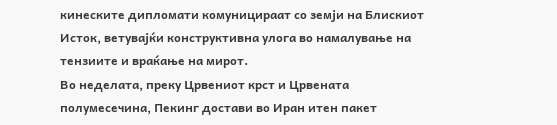кинеските дипломати комуницираат со земји на Блискиот Исток, ветувајќи конструктивна улога во намалување на тензиите и враќање на мирот.
Во неделата, преку Црвениот крст и Црвената полумесечина, Пекинг достави во Иран итен пакет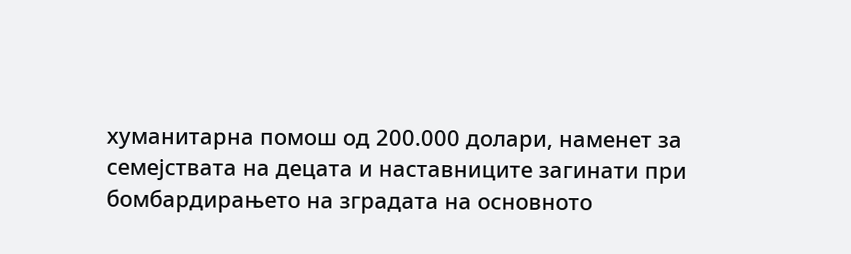хуманитарна помош од 200.000 долари, наменет за семејствата на децата и наставниците загинати при бомбардирањето на зградата на основното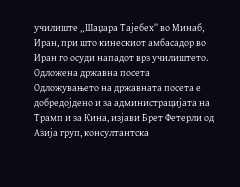училиште „Шаџара Тајебех“ во Минаб, Иран, при што кинескиот амбасадор во Иран го осуди нападот врз училиштето.
Одложена државна посета
Одложувањето на државната посета е добредојдено и за администрацијата на Трамп и за Кина, изјави Брет Фетерли од Азија груп, консултантска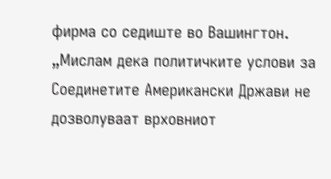фирма со седиште во Вашингтон.
„Мислам дека политичките услови за Соединетите Американски Држави не дозволуваат врховниот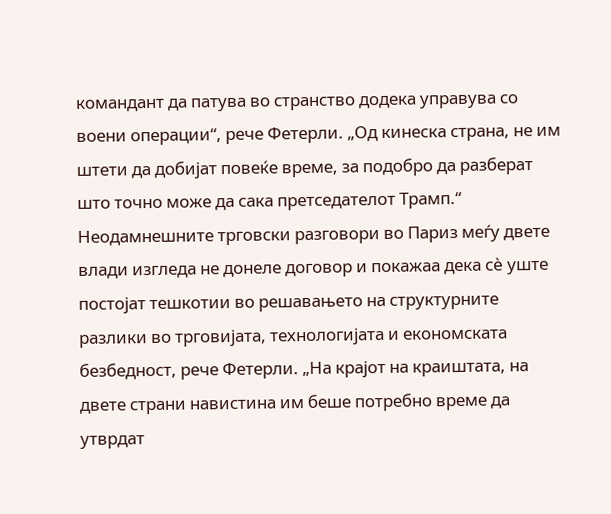командант да патува во странство додека управува со воени операции“, рече Фетерли. „Од кинеска страна, не им штети да добијат повеќе време, за подобро да разберат што точно може да сака претседателот Трамп.“
Неодамнешните трговски разговори во Париз меѓу двете влади изгледа не донеле договор и покажаа дека сè уште постојат тешкотии во решавањето на структурните разлики во трговијата, технологијата и економската безбедност, рече Фетерли. „На крајот на краиштата, на двете страни навистина им беше потребно време да утврдат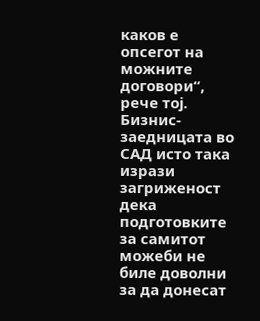каков е опсегот на можните договори“, рече тој.
Бизнис-заедницата во САД исто така изрази загриженост дека подготовките за самитот можеби не биле доволни за да донесат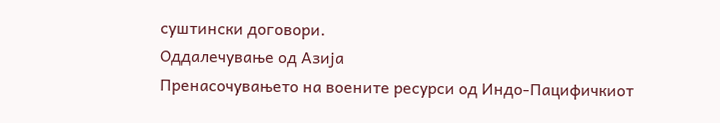суштински договори.
Оддалечување од Азија
Пренасочувањето на воените ресурси од Индо-Пацифичкиот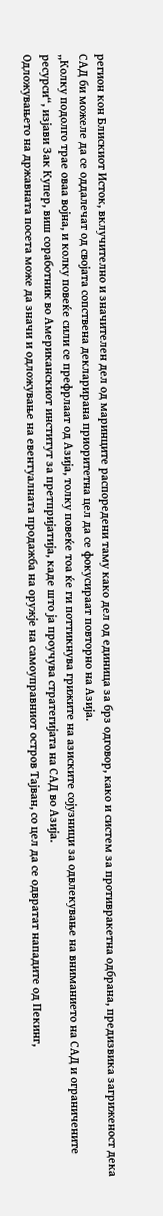регион кон Блискиот Исток, вклучително и значителен дел од маринците распоредени таму како дел од единица за брз одговор, како и систем за противракетна одбрана, предизвика загриженост дека САД би можеле да се оддалечат од својата сопствена декларирана приоритетна цел да се фокусираат повторно на Азија.
„Колку подолго трае оваа војна, и колку повеќе сили се префрлаат од Азија, толку повеќе тоа ќе ги поттикнува грижите на азиските сојузници за одвлекување на вниманието на САД и ограничените ресурси“, изјави Зак Купер, виш соработник во Американскиот институт за претпријатија, каде што ја проучува стратегијата на САД во Азија.
Одложувањето на државната посета може да значи и одложување на евентуалната продажба на оружје на самоуправниот остров Тајван, со цел да се одвратат нападите од Пекинг,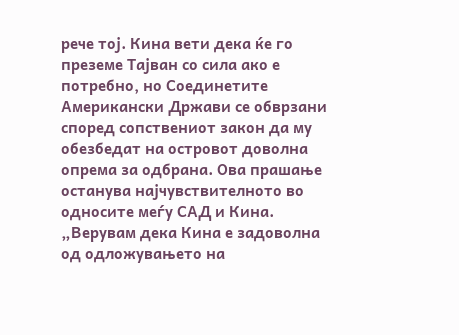рече тој. Кина вети дека ќе го преземе Тајван со сила ако е потребно, но Соединетите Американски Држави се обврзани според сопствениот закон да му обезбедат на островот доволна опрема за одбрана. Ова прашање останува најчувствителното во односите меѓу САД и Кина.
„Верувам дека Кина е задоволна од одложувањето на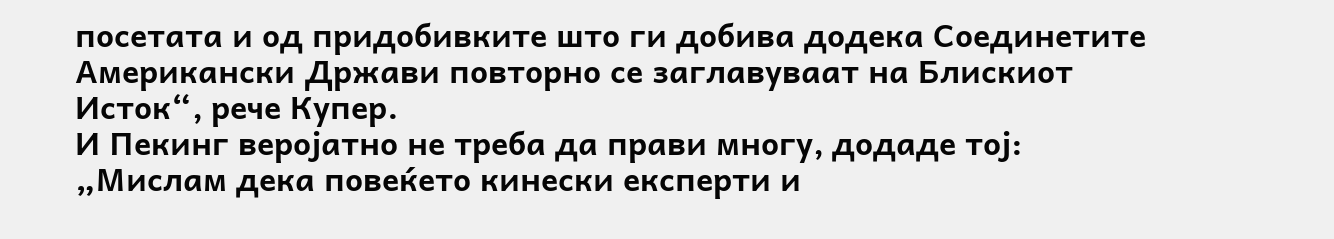посетата и од придобивките што ги добива додека Соединетите Американски Држави повторно се заглавуваат на Блискиот Исток“, рече Купер.
И Пекинг веројатно не треба да прави многу, додаде тој: „Мислам дека повеќето кинески експерти и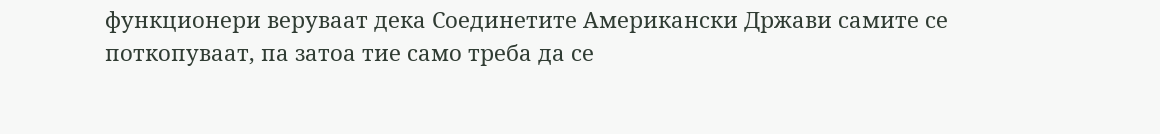функционери веруваат дека Соединетите Американски Држави самите се поткопуваат, па затоа тие само треба да се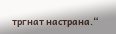тргнат настрана.“